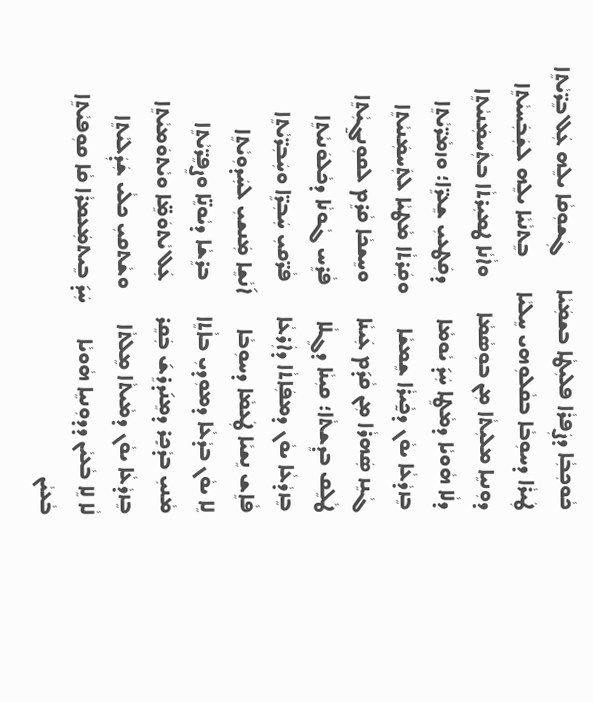ܟܵܘܟܼܒܼܵܐ ܕܨܲܦܪܵܐ ܦܠܝܼܛܵܐ ܒܫܡܲܝܵܐ       ܓܲܫܘܼܩܵܐ ܝܠܸܗ ܥܲܠ ܒܸܖ̈ܝܵܬܸܐ
ܛܲܝܪܵܐ ܕܚܘܼܒܵܐ ܒܩܵܠܘܼܗܝ ܚܸܠܝܵܐ       ܒܸܬܢܵܝܵܐ ܝܠܸܗ ܠܫܲܒܲܚܝܵܬܸܐ
ܕܘܼܢܝܸܐ ܡܠܝܼܬܵܐ ܡܼܢ ܒܘܼܣܵܡܵܐ       ܘܐܵܢܵܐ ܛܡܝܼܪܬܵܐ ܒܬܲܚܡܲܢܝܵܬܸܐ
ܕܠܵܐ ܗܵܘܝܵܐ ܕܡܵܛܸܐ ܚܲܕ݇ ܝܵܘܡܵܐ       ܕܩܲܛܥܝܼ ܫܸܥܖܸ̈ܐ؛ ܘܙܡܵܖ̈ܝܵܬܸܐ
ܒܸܙܕܵܥܵܐ ܝܘܵܢ ܕܟ̰ܵܝܪܵܐ ܫܸܡܫܵܐ       ܘܩܲܪܬܵܐ ܡܵܛܝܵܐ ܠܬܲܚܡܲܢܝܵܬܸܐ
ܓܵܢܸܙ ܣܲܗܪܵܐ ܡܼܢ ܩܵܕ݇ܡ ܥܲܝܢܵܐ       ܘܚܸܫܟܵܐ ܩܵܪܸܡ ܠܩܘܼܢܓ̰ܝܼܵܬܸܐ
ܛܵܠܸܩ ܒܕܸܫܬܵܐ؛ ܩܝܼܢܵܐ ܕܓܸܠܵܐ       ܦܵܪܸܚ ܓܵܘܢܵܐ ܕܟܵܠܘܿܢܝܵܬܸܐ
ܒܸܙܕܵܥܵܐ ܝܘܵܢ ܕܡܦܲܐܬܵܐ ܕܐܲܪܥܵܐ       ܦܵܖ̈ܩܝܼ ܚܲܒܼܖܸ̈ܐ ܘܚܲܒܼܖ̈ܝܵܬܸܐ
ܦܵܐܸܫ ܢܸܫܝܵܐ ܛܲܥܡܵܐ ܕܚܘܼܒܵܐ       ܐ݇ܢܵܫܸܐ ܡܲܢܫܝܼ ܠܚܲܕܘܼܝܵܬܸܐ
ܠܸܐ ܝܘܵܢ ܒܕܵܥܵܐ ܕܡܘܼܕܝܼ ܒܐܵܬܸܐ       ܒܪܸܫܵܐ ܕܝܵܘܢܸ̈ܐ ܘܨܸܦܸܖ̈ܝܵܬܸܐ
ܡܵܢܝܼ ܒܕܵܟܼܸܪ ܕܡܸܢ݇ܕܪܸܫ݇ ܒܲܩܸܪ       ܥܲܠ ܝܵܬܘܿܡܸ̈ܐ ܘܝܵܬܘܿܡܝܵܬܸܐ
ܒܸܙܕܵܥܵܐ ܝܘܵܢ ܕܡܵܝܬܵܐ ܡܸܠܬܵܐ       ܘܫܵܬܩܝܼ ܟܠܵܝ ܫܲܕܲܠܝܵܬܸܐ
ܠܵܐ ܠܸܐ ܒܵܥܝܵܢ ܕܕܘܼܢܝܸܐ ܗܵܘܝܵܐ       ܚܲܕ݇ ܒܸܝܬܡܲܥܡܪܵܐ ܩܵܐ ܩܘܼܦܝܵܬܸܐ
ܒܵܥܝܵܢ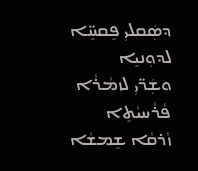ܕܣܲܩܠܝܼ ܦܸܩܚܸ̈ܐ ܠܕܘܼܢܝܸܐ       ܘܫܲܖ̈ܝܼ ܠܙܡܵܪܵܐ ܦܵܪܵܚܝܵܬܸܐ
ܙܵܪܩܵܐ ܫܸܡܫܵܐ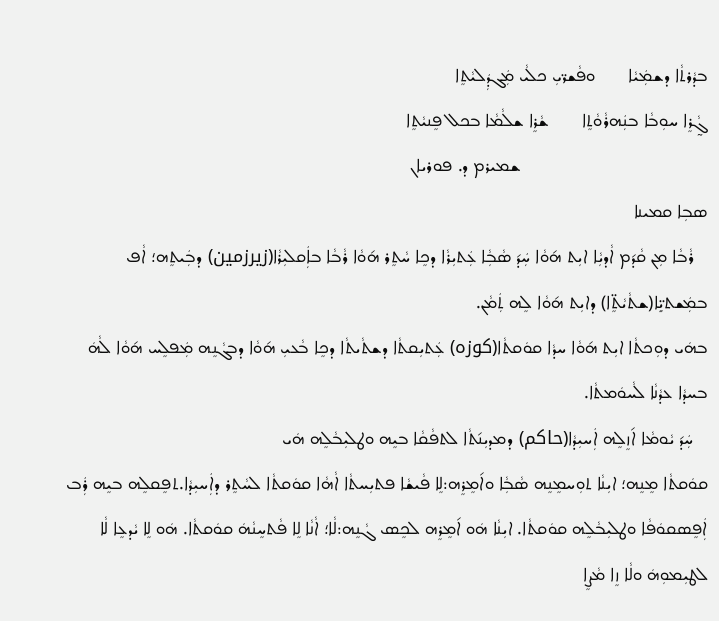ܒܕܵܪܬܵܐ ܕܫܡܲܝܵܐ       ܘܦܵܫܖ̈ܝܼ ܟܠܵܝ ܡܲܓܕܲܠܝܵܬܸܐ
ܓ̰ܵܪܸܐ ܚܘܼܒܵܐ ܒܢܲܗܪܵܘܵܬܸܐ       ܫܵܪܸܐ ܫܠܵܡܵܐ ܒܟܠ ܦܸܢܝܵܬܸܐ
                                        ܫܡܝܪܡ ܕ. ܦܘܪܝܐܢ
ܣܒܼܐ ܩܡܝܢܐ
   ܪܵܒܵܐ ܡܼܢ ܩܵܕ݇ܡ ܐܵܕܝܼܵܐ ܐܝܼܬ ܗ݇ܘܵܐ ܚܲܕ݇ ܣܵܒܼܵܐ ܥܲܬܝܼܪܵܐ ܕܟܸܐ ܚܵܬܸܪ ܗ݇ܘܵܐ ܪܵܒܵܐ ܒܐܲܩܠܝܼܪܵܐ(زیرزمین) ܕܒܲܝܬܸܗ؛ ܐܵܦ ܒܡܲܫܬܝܼܸ̈ܐ(ܫܬܵܝܵܬܸ̈ܐ) ܕܐܝܼܬ ܗ݇ܘܵܐ ܠܸܗ ܬܲܡܵܢ.
ܒܗܿܝ ܕܘܼܟܬܵܐ ܐܝܼܬ ܗ݇ܘܵܐ ܚܕܵܐ ܩܘܿܩܬܵܐ(کوزه) ܥܲܬܝܼܩܬܵܐ ܕܫܬܵܝܬܵܐ ܕܟܸܐ ܒܵܥܝܼ ܗ݇ܘܵܐ ܕܒܓܵܢܸܗ ܡܲܦܠܸܚ ܗ݇ܘܵܐ ܠܵܗܿ ܒܚܕܵܐ ܥܕܵܢܵܐ ܠܵܚܘܿܡܬܵܐ.
   ܚܲܕ݇ ܝܵܘܡܵܐ ܐ݇ܙܸܠܸܗ ܐܲܚܝܼܕܵܐ(حاکم) ܕܡܕܝܼܢ݇ܬܵܐ ܠܬܦܵܩܵܐ ܒܝܸܗ ܘܛܠܝܼܒܵܠܸܗ ܗܿܝ
ܩܘܿܩܬܵܐ ܡܸܢܸܗ؛ ܐܝܼܢܵܐ ܬܘܼܚܡܸܢܸܗ ܣܵܒܼܵܐ ܘܐ݇ܡܸܪܸܗ:ܠܸܐ ܦܵܝܫܵܐ ܦܬܝܼܚܬܵܐ ܐܵܗܵܐ ܩܘܿܩܬܵܐ ܠܚܵܬܸܪ ܕܐܲܚܝܼܕܵܐ.ܬܦܸܩܠܸܗ ܒܝܸܗ ܪܲܒ ܐܲܦܸܣܩܘܿܦܵܐ ܘܛܠܝܼܒܵܠܸܗ ܩܘܿܩܬܵܐ. ܐܝܼܢܵܐ ܗܿܘ ܐ݇ܡܸܪܸܗ ܠܟܸܣ ܓܵܢܸܗ:ܠܵܐ؛ ܐܵܢܵܐ ܠܸܐ ܦܵܬܚܸܢܵܗܿ ܩܘܿܩܬܵܐ. ܗܿܘ ܠܸܐ ܝܵܕܥܸܐ ܠܵܐ ܠܛܝܼܡܘܼܗܿ ܘܠܵܐ ܙܸܐ ܡܵܨܸܐ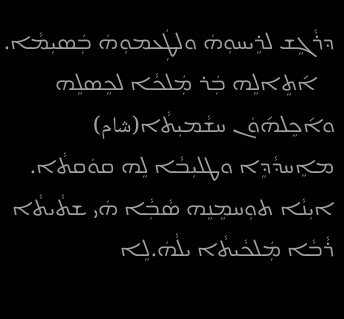ܕܪܵܓܸܫ ܠܪܸܝܚܘܼܗܿ ܘܠܛܲܥܡܘܼܗܿ ܒܲܣܝܼܡܵܐ.
   ܐ݇ܬܸܐܠܸܗ ܒܲܪ ܡܲܠܟܵܐ ܠܟܸܣܠܸܗ ܘܐ݇ܟܸܠܗ݇ܘܿܢ ܚܫܵܡܝܼܬܵܐ(شام) ܡܐܸܚܕܵܕܸܐ ܘܛܠܝܼܒܵܐ ܠܸܗ ܩܘܿܩܬܵܐ. ܐܝܼܢܵܐ ܬܘܼܚܡܸܢܸܗ ܣܵܒܼܵܐ ܗܿܝ ܫܬܵܝܬܵܐ ܪܵܒܵܐ ܡܲܠܟܵܝܬܵܐ ܝܠܵܗܿ.ܠܸܐ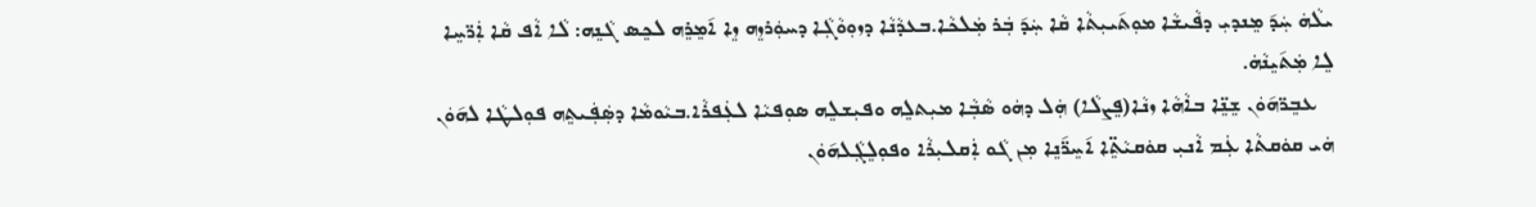ܝܠܵܗܿ ܚܲܕ݇ ܡܸܢܕܝܼ ܕܦܵܝܫܵܐ ܡܘܼܬ݇ܝܝܼܬܵܐ ܩܵܐ ܚܲܕ݇ ܒܲܪ ܡܲܠܟܵܐ.ܒܥܕܵܢܵܐ ܕܙܘܼܘܵܓܼܵܐ ܕܚܘܲܪܙܸܗ ܙܸܐ ܐ݇ܡܸܪܸܗ ܠܟܸܣ ܓܵܢܸܗ: ܠܵܐ ܐܵܦ ܩܵܐ ܐܲܖ̈ܚܸܐ ܠܸܐ ܡܲܬ݇ܝܸܢܵܗܿ.
   ܥܒܸܖ̈ܗ݇ܘܿܢ ܫܸܢܸ̈ܐ ܒܐܵܗܵܐ ܙܢܵܐ(ܦܸܨܠܵܐ) ܗܲܠ ܕܗܿܘ ܣܵܒܼܵܐ ܡܝܼܬܠܸܗ ܘܦܝܼܫܠܸܗ ܣܘܼܦܝܵܐ ܠܥܲܦܪܵܐ.ܒܝܵܘܡܵܐ ܕܣܲܦܲܝܬܸܗ ܦܘܼܠܛܵܐ ܠܗ݇ܘܿܢ ܗܿܝ ܩܘܿܩܬܵܐ ܥܲܡ ܐܵܢܝܼ ܩܘܿܩܝܵܬܸ̈ܐ ܐ݇ܚܸܖ̈݇ܢܸܐ ܡܼܢ ܓܵܘ ܐܲܩܠܝܼܪܵܐ ܘܦܘܼܠܸܓܼܵܠܗ݇ܘܿܢ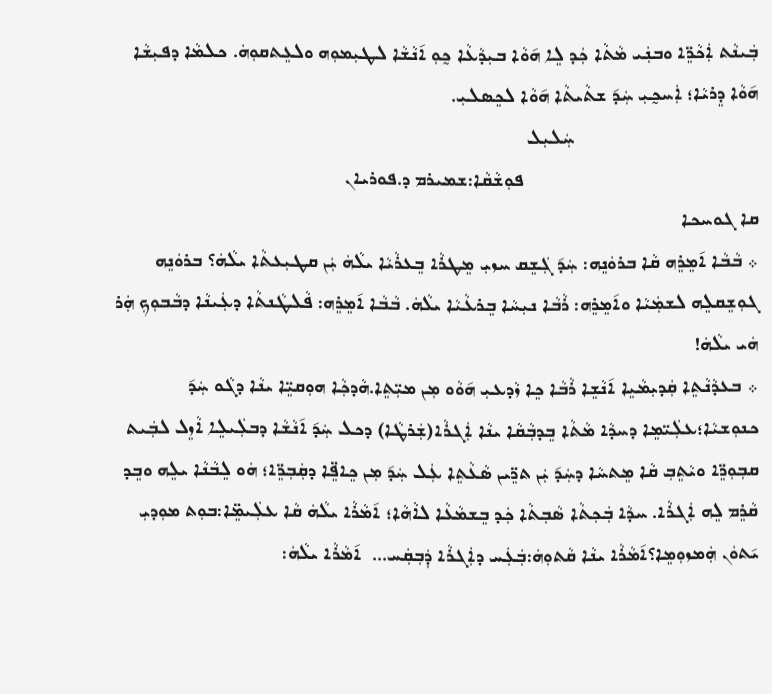ܒܲܝܢܵܬ ܐܲܟܵܖܸ̈ܐ ܘܒܢܲܝ ܡܵܬܵܐ ܟܲܕ ܠܸܐ ܗ݇ܘܵܐ ܒܝܼܕܵܥܵܐ ܟ̰ܘܼ ܐ݇ܢܵܫܵܐ ܠܛܝܼܡܘܼܗ ܘܠܥܸܬܩܘܼܗܿ. ܟܠܡܵܐ ܕܦܝܼܫܵܐ ܗ݇ܘܵܐ ܕܸܪܝܵܐ؛ ܐܲܚܟ̰ܝܼ ܚܲܕ݇ ܫܬܵܝܬܵܐ ܗ݇ܘܵܐ ܠܟܸܣܠܝܼ.
                                    ܚܲܠܝܼܠ
                                              ܦܘܼܫܵܩܵܐ:ܫܡܝܪܡ ܕ.ܦܘܪܝܐܢ
ܩܐ ܓܘܚܟܐ
܀ ܒܵܒܵܐ ܐ݇ܡܸܪܸܗ ܩܵܐ ܒܪܘܿܢܸܗ: ܚܲܕ݇ ܓܲܫܸܩ ܚܙܝܼ ܡܸܛܪܵܐ ܒܸܥܪܵܝܵܐ ܝܠܵܗܿ ܝܲܢ ܩܛܝܼܥܬܵܐ ܝܠܵܗܿ؟ ܒܪܘܿܢܸܗ ܓܘܼܫܸܩܠܸܗ ܠܫܡܲܝܵܐ ܘܐ݇ܡܸܪܸܗ: ܪܵܒܵܐ ܢܝܼܚܵܐ ܒܸܪܥܵܝܵܐ ܝܠܵܗܿ. ܒܵܒܵܐ ܐ݇ܡܸܪܸܗ: ܦܵܠܛܵܢܬܵܐ ܕܥܲܝܢܵܐ ܕܒܵܒܘܼܟܼ ܗܲܪ ܗܿܝ ܝܠܵܗܿ!
܀ ܒܥܕܵܢܵܬܸܐ ܩܲܕܝܼܡܵܝܸܐ ܐ݇ܢܵܫܸܐ ܪܵܒܵܐ ܟܸܐ ܙܵܕܥܝܼ ܗ݇ܘܵܘ ܡܼܢ ܡܝܼ̈ܬܸܐ.ܗܵܕܟܼܵܐ ܗܘܼܩܝܸ̈ܐ ܝܢܵܐ ܕܓܵܘ ܚܲܕ݇ ܟܢܘܼܫܝܵܐ؛ܥܠܲܝ̈ܡܸܐ ܕܚܕܵܐ ܡܵܬܵܐ ܒܸܕܒܼܵܩܵܐ ܝܢܵܐ ܐܲܓܪܵܐ(ܫܲܪܛܵܐ) ܕܟܠ ܚܲܕ݇ ܐ݇ܢܵܫܵܐ ܕܒܠܲܝܠܸܐ ܐܵܙܸܠ ܠܒܲܝܬ ܩܒܼܘܼܖܸ̈ܐ ܘܝܵܬܸܒܼ ܩܵܐ ܡܸܬܚܵܐ ܕܚܲܕ݇ ܝܲܢ ܬܖܸ̈ܝܢ ܣܵܥܵܬܸܐ ܥܲܠ ܚܲܕ݇ ܡܼܢ ܟܸܐܦܸ̈ܐ ܕܩܲܒܼܖܸ̈ܐ؛ ܗܿܘ ܠܸܒܵܢܵܐ ܝܠܸܗ ܘܒܸܕ ܩܵܪܸܡ ܠܸܗ ܐܲܓܪܵܐ. ܚܕܵܐ ܒܲܟܼܬܵܐ ܣܵܒܼܬܵܐ ܟܲܕ ܒܸܫܡܵܥܵܐ ܠܐܵܗܵܐ؛ ܐ݇ܡܵܪܵܐ ܝܠܵܗܿ ܩܵܐ ܥܠܲܝܡܸ̈ܐ:ܒܘܼܬ ܡܘܼܕܝܼ ܝ݇ܬܘܿܢ ܗܲܡܙܘܼܡܸܐ؟ܐ݇ܡܵܪܵܐ ܝܢܵܐ ܩܵܬܘܼܗܿ:ܒܲܥܲܚ ܕܐܲܓܪܵܐ ܕܲܒܼܩܲܚ...  ܐ݇ܡܵܪܵܐ ܝܠܵܗܿ: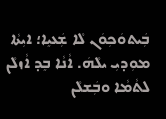ܒܲܝܬܘܿܟܼܘܿܢ ܠܵܐ ܫܲܥܝܸܐ؛ ܐܝܼܬܵܐ ܡܘܼܕܝܼ ܝܠܵܗܿ. ܐܵܢܵܐ ܒܸܕ ܐܵܙܠܵܢ ܠܬܵܡܵܐ ܘܒܲܫܠܵܢ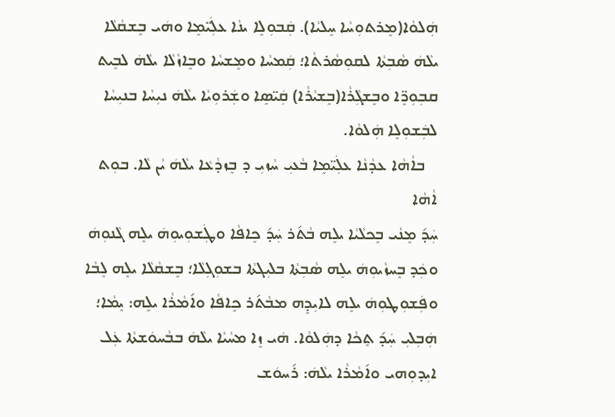ܗܲܠܘܵܐ(ܡܸܪܬܘܼܚܵܐ ܚܸܠܝܵܐ). ܩܲܒܘܼܠܸܐ ܝܢܵܐ ܥܠܲܝ̈ܡܸܐ ܘܗܿܝ ܒܸܫܩܵܠܵܐ ܝܠܵܗܿ ܣܵܒܼܬܵܐ ܠܩܘܼܣܵܪܬܵܐ؛ ܩܲܡܚܵܐ ܘܡܸܫܚܵܐ ܘܒܸܐܙܵܠܵܐ ܝܠܵܗܿ ܠܒܸܝܬ ܩܒܼܘܼܖܸ̈ܐ ܘܒܸܫܓܼܵܪܵܐ(ܒܸܫܝܵܪܵܐ) ܩܲܝ̈ܣܸܐ ܘܫܲܪܘܼܝܵܐ ܝܠܵܗܿ ܢܝܼܚܵܐ ܒܢܝܼܚܵܐ ܠܒܲܫܘܼܠܸܐ ܗܲܠܘܵܐ.
   ܒܐܵܗܵܐ ܥܕܵܢܵܐ ܥܠܲܝ̈ܡܸܐ ܒܵܥܝܼ ܚܵܙܝܼ ܕ ܒܸܙܕܵܥܵܐ ܝܠܵܗܿ ܝܵܢ ܠܵܐ. ܒܘܼܬ ܐܵܗܵܐ
ܚܲܕ݇ ܡܸܢܵܝ ܒܸܟܠܵܝܵܐ ܝܠܸܗ ܒܵܬ݇ܪ ܚܲܕ݇ ܟܸܐܦܵܐ ܘܛܲܫܘܼܝܘܼܗܿ ܝܠܸܗ ܓܵܢܘܼܗܿ ܘܟܲܕ ܒܸܚܙܵܝܘܼܗܿ ܝܠܸܗ ܣܵܒܼܬܵܐ ܒܠܝܼܓܬܵܐ ܒܫܘܼܓܼܠܵܐ؛ ܒܸܫܩܵܠܵܐ ܝܠܸܗ ܠܸܒܵܐ ܘܦܲܫܘܼܛܘܼܗܿ ܝܠܸܗ ܠܐܝܼܕܸܗ ܡܒܵܬ݇ܪ ܟܸܐܦܵܐ ܘܐ݇ܡܵܪܵܐ ܝܠܸܗ: ܝܸܡܵܐ؛ ܗܲܒܼܠܝܼ ܚܲܕ݇ ܬܸܟܵܐ ܕܗܲܠܘܵܐ. ܗܿܝ ܙܸܐ ܡܚܵܝܵܐ ܝܠܵܗܿ ܒܒܵܚܘܿܫܬܵܐ ܥܲܠ ܐܝܼܕܘܼܗܝ ܘܐ݇ܡܵܪܵܐ ܝܠܵܗܿ: ܪ݇ܚܘܿܫ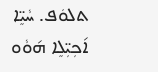ܬܠܘܿܦ. ܚܵܝܸ̈ܐ ܐ݇ܟܼܝܼ̈ܠܸܐ ܗ݇ܘܵܘ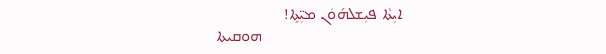ܐܝܼܬܵܐ ܦܝܼܫܠܗ݇ܘܿܢ ܡܝܼ̈ܬܸܐ!
                                  ܗܘܩܝܬܐ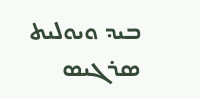ܒܝܕ ܘܝܘܠܝܬ ܣܪܓܝܣ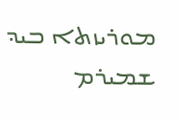ܡܘܪܝܙܬܐ ܒܝܕ ܫܡܝܪܡ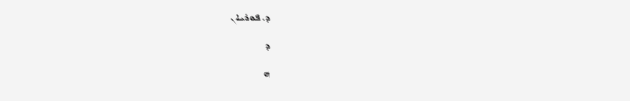ܕ. ܦܘܪܝܐܢ
ܕ
ܗ